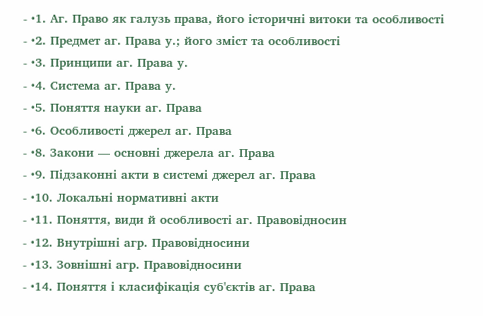- •1. Аг. Право як галузь права, його історичні витоки та особливості
- •2. Предмет аг. Права у.; його зміст та особливості
- •3. Принципи аг. Права у.
- •4. Система аг. Права у.
- •5. Поняття науки аг. Права
- •6. Особливості джерел аг. Права
- •8. Закони — основні джерела аг. Права
- •9. Підзаконні акти в системі джерел аг. Права
- •10. Локальні нормативні акти
- •11. Поняття, види й особливості аг. Правовідносин
- •12. Внутрішні агр. Правовідносини
- •13. Зовнішні агр. Правовідносини
- •14. Поняття і класифікація суб'єктів аг. Права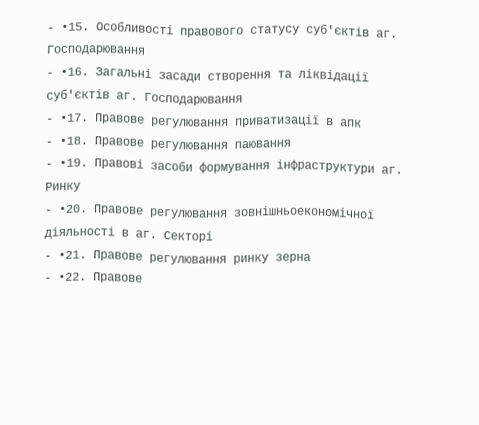- •15. Особливості правового статусу суб'єктів аг. Господарювання
- •16. Загальні засади створення та ліквідації суб'єктів аг. Господарювання
- •17. Правове регулювання приватизації в апк
- •18. Правове регулювання паювання
- •19. Правові засоби формування інфраструктури аг. Ринку
- •20. Правове регулювання зовнішньоекономічної діяльності в аг. Секторі
- •21. Правове регулювання ринку зерна
- •22. Правове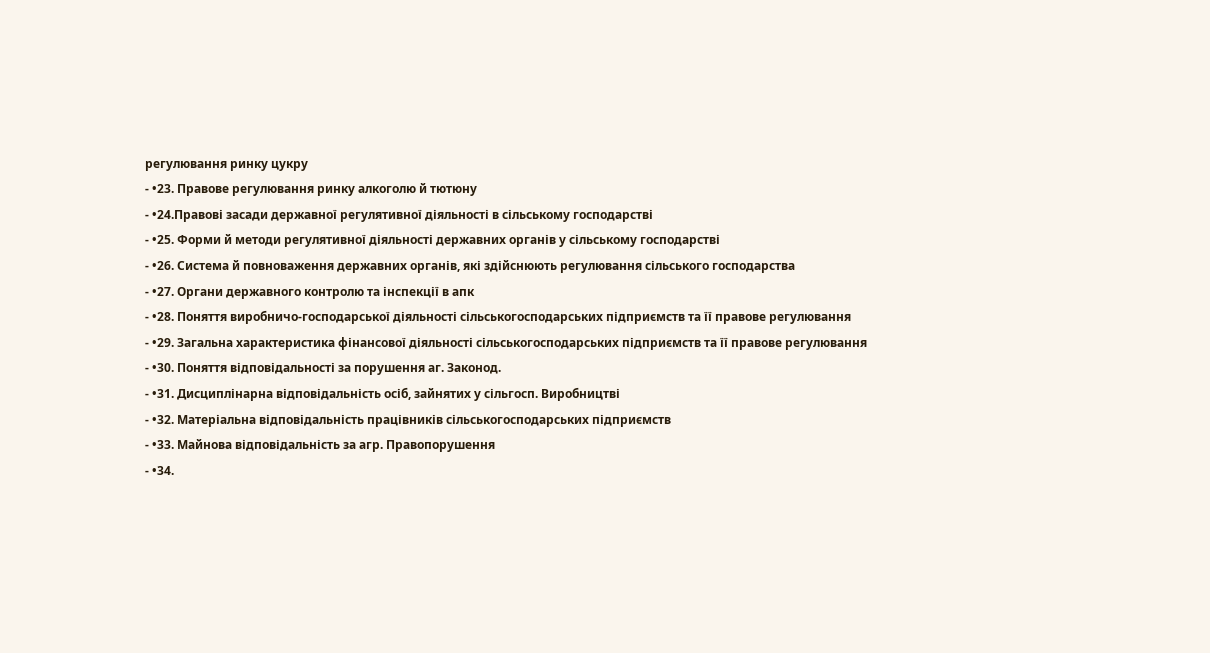регулювання ринку цукру
- •23. Правове регулювання ринку алкоголю й тютюну
- •24.Правові засади державної регулятивної діяльності в сільському господарстві
- •25. Форми й методи регулятивної діяльності державних органів у сільському господарстві
- •26. Система й повноваження державних органів, які здійснюють регулювання сільського господарства
- •27. Органи державного контролю та інспекції в апк
- •28. Поняття виробничо-господарської діяльності сільськогосподарських підприємств та її правове регулювання
- •29. Загальна характеристика фінансової діяльності сільськогосподарських підприємств та її правове регулювання
- •30. Поняття відповідальності за порушення аг. Законод.
- •31. Дисциплінарна відповідальність осіб, зайнятих у сільгосп. Виробництві
- •32. Матеріальна відповідальність працівників сільськогосподарських підприємств
- •33. Майнова відповідальність за агр. Правопорушення
- •34.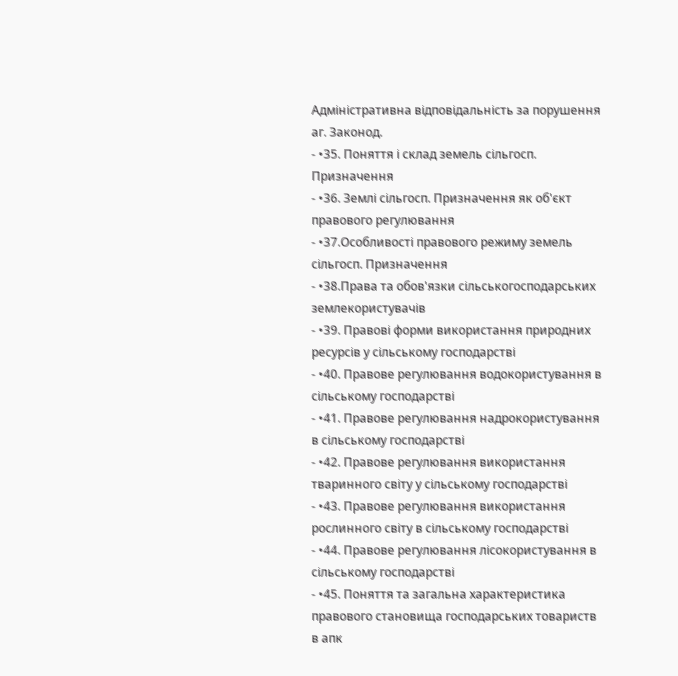Адміністративна відповідальність за порушення аг. Законод.
- •35. Поняття і склад земель сільгосп. Призначення
- •36. Землі сільгосп. Призначення як об'єкт правового регулювання
- •37.Особливості правового режиму земель сільгосп. Призначення
- •38.Права та обов'язки сільськогосподарських землекористувачів
- •39. Правові форми використання природних ресурсів у сільському господарстві
- •40. Правове регулювання водокористування в сільському господарстві
- •41. Правове регулювання надрокористування в сільському господарстві
- •42. Правове регулювання використання тваринного світу у сільському господарстві
- •43. Правове регулювання використання рослинного світу в сільському господарстві
- •44. Правове регулювання лісокористування в сільському господарстві
- •45. Поняття та загальна характеристика правового становища господарських товариств в апк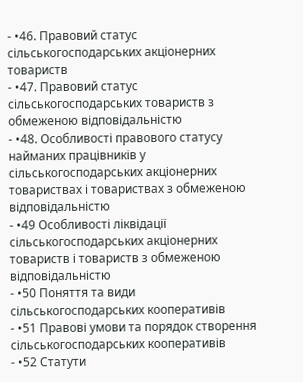- •46. Правовий статус сільськогосподарських акціонерних товариств
- •47. Правовий статус сільськогосподарських товариств з обмеженою відповідальністю
- •48. Особливості правового статусу найманих працівників у сільськогосподарських акціонерних товариствах і товариствах з обмеженою відповідальністю
- •49 Особливості ліквідації сільськогосподарських акціонерних товариств і товариств з обмеженою відповідальністю
- •50 Поняття та види сільськогосподарських кооперативів
- •51 Правові умови та порядок створення сільськогосподарських кооперативів
- •52 Статути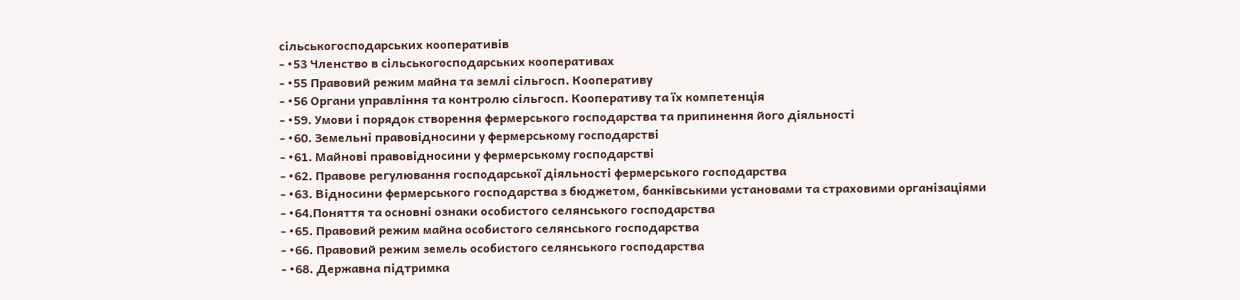сільськогосподарських кооперативів
- •53 Членство в сільськогосподарських кооперативах
- •55 Правовий режим майна та землі сільгосп. Кооперативу
- •56 Органи управління та контролю сільгосп. Кооперативу та їх компетенція
- •59. Умови і порядок створення фермерського господарства та припинення його діяльності
- •60. Земельні правовідносини у фермерському господарстві
- •61. Майнові правовідносини у фермерському господарстві
- •62. Правове регулювання господарської діяльності фермерського господарства
- •63. Відносини фермерського господарства з бюджетом, банківськими установами та страховими організаціями
- •64.Поняття та основні ознаки особистого селянського господарства
- •65. Правовий режим майна особистого селянського господарства
- •66. Правовий режим земель особистого селянського господарства
- •68. Державна підтримка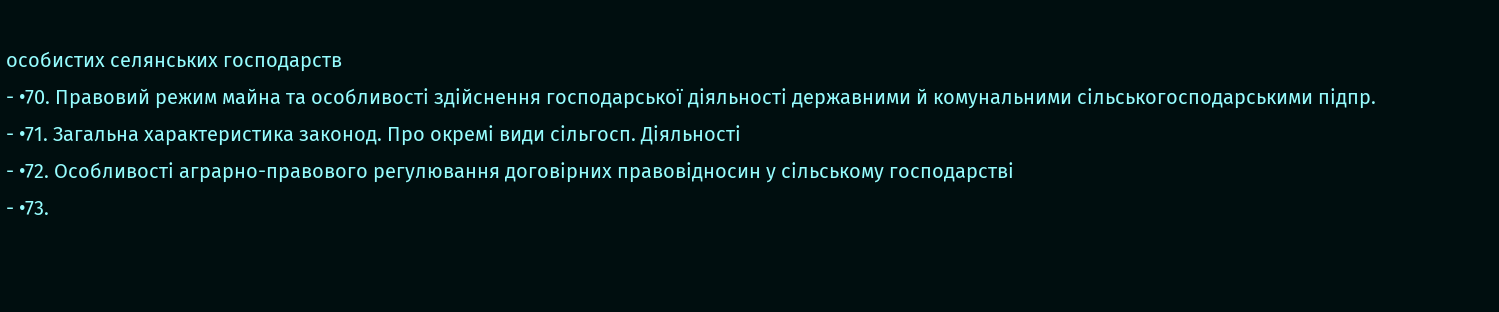особистих селянських господарств
- •70. Правовий режим майна та особливості здійснення господарської діяльності державними й комунальними сільськогосподарськими підпр.
- •71. Загальна характеристика законод. Про окремі види сільгосп. Діяльності
- •72. Особливості аграрно-правового регулювання договірних правовідносин у сільському господарстві
- •73.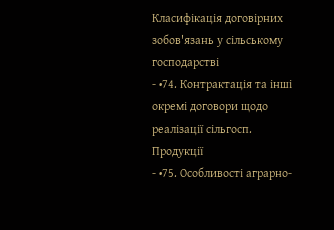Класифікація договірних зобов'язань у сільському господарстві
- •74. Контрактація та інші окремі договори щодо реалізації сільгосп. Продукції
- •75. Особливості аграрно-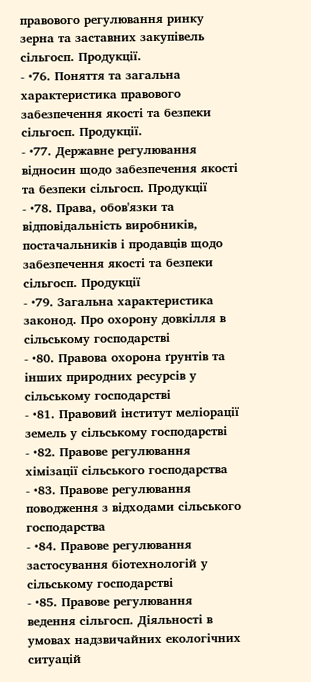правового регулювання ринку зерна та заставних закупівель сільгосп. Продукції.
- •76. Поняття та загальна характеристика правового забезпечення якості та безпеки сільгосп. Продукції.
- •77. Державне регулювання відносин щодо забезпечення якості та безпеки сільгосп. Продукції
- •78. Права, обов'язки та відповідальність виробників, постачальників і продавців щодо забезпечення якості та безпеки сільгосп. Продукції
- •79. Загальна характеристика законод. Про охорону довкілля в сільському господарстві
- •80. Правова охорона ґрунтів та інших природних ресурсів у сільському господарстві
- •81. Правовий інститут меліорації земель у сільському господарстві
- •82. Правове регулювання хімізації сільського господарства
- •83. Правове регулювання поводження з відходами сільського господарства
- •84. Правове регулювання застосування біотехнологій у сільському господарстві
- •85. Правове регулювання ведення сільгосп. Діяльності в умовах надзвичайних екологічних ситуацій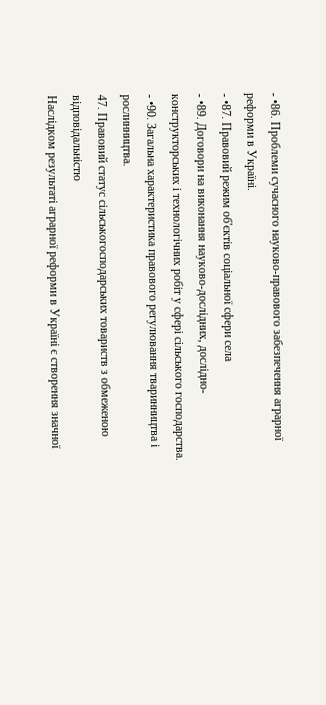- •86. Проблеми сучасного науково-правового забезпечення аграрної реформи в Україні.
- •87. Правовий режим об'єктів соціальної сфери села
- •89. Договори на виконання науково-дослідних, дослідно-конструкторських і технологічних робіт у сфері сільського господарства.
- •90. Загальна характеристика правового регулювання тваринництва і рослинництва.
47. Правовий статус сільськогосподарських товариств з обмеженою відповідальністю
Наслідком результаті аграрної реформи в Україні є створення значної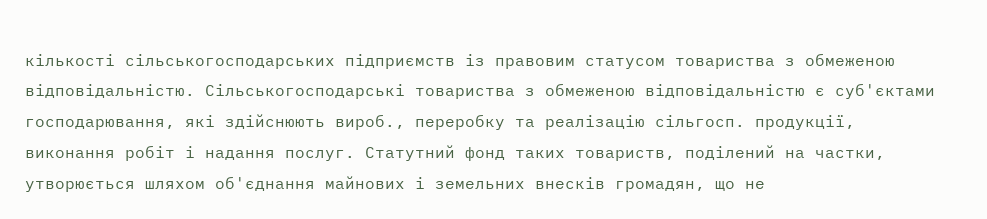кількості сільськогосподарських підприємств із правовим статусом товариства з обмеженою відповідальністю. Сільськогосподарські товариства з обмеженою відповідальністю є суб'єктами господарювання, які здійснюють вироб., переробку та реалізацію сільгосп. продукції, виконання робіт і надання послуг. Статутний фонд таких товариств, поділений на частки, утворюється шляхом об'єднання майнових і земельних внесків громадян, що не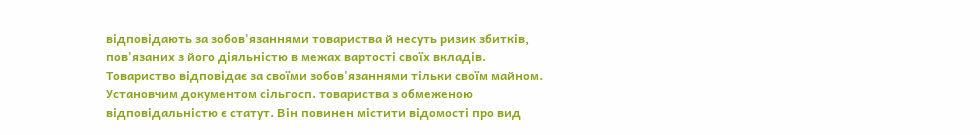відповідають за зобов'язаннями товариства й несуть ризик збитків, пов'язаних з його діяльністю в межах вартості своїх вкладів. Товариство відповідає за своїми зобов'язаннями тільки своїм майном.
Установчим документом сільгосп. товариства з обмеженою відповідальністю є статут. Він повинен містити відомості про вид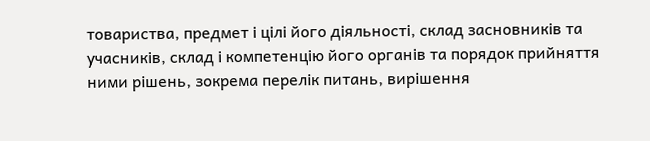товариства, предмет і цілі його діяльності, склад засновників та учасників, склад і компетенцію його органів та порядок прийняття ними рішень, зокрема перелік питань, вирішення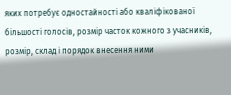яких потребує одностайності або кваліфікованої більшості голосів, розмір часток кожного з учасників, розмір, склад і порядок внесення ними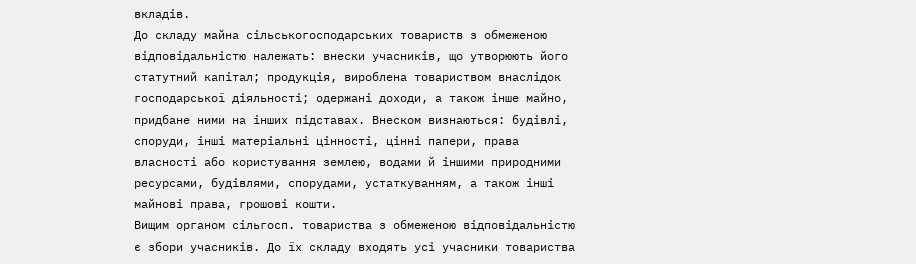вкладів.
До складу майна сільськогосподарських товариств з обмеженою відповідальністю належать: внески учасників, що утворюють його статутний капітал; продукція, вироблена товариством внаслідок господарської діяльності; одержані доходи, а також інше майно, придбане ними на інших підставах. Внеском визнаються: будівлі, споруди, інші матеріальні цінності, цінні папери, права власності або користування землею, водами й іншими природними ресурсами, будівлями, спорудами, устаткуванням, а також інші майнові права, грошові кошти.
Вищим органом сільгосп. товариства з обмеженою відповідальністю є збори учасників. До їх складу входять усі учасники товариства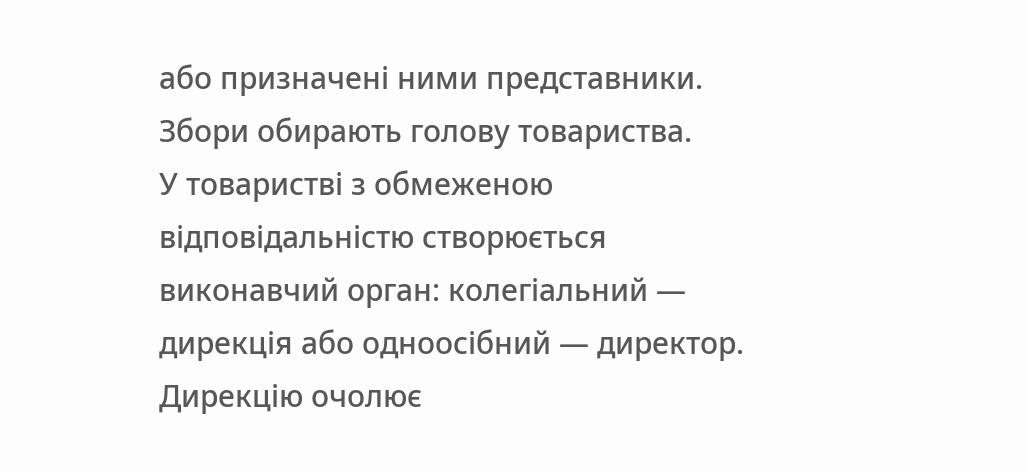або призначені ними представники. Збори обирають голову товариства.
У товаристві з обмеженою відповідальністю створюється виконавчий орган: колегіальний — дирекція або одноосібний — директор. Дирекцію очолює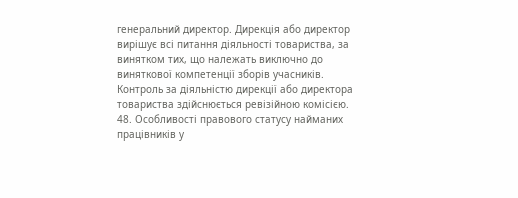генеральний директор. Дирекція або директор вирішує всі питання діяльності товариства, за винятком тих, що належать виключно до виняткової компетенції зборів учасників. Контроль за діяльністю дирекції або директора товариства здійснюється ревізійною комісією.
48. Особливості правового статусу найманих працівників у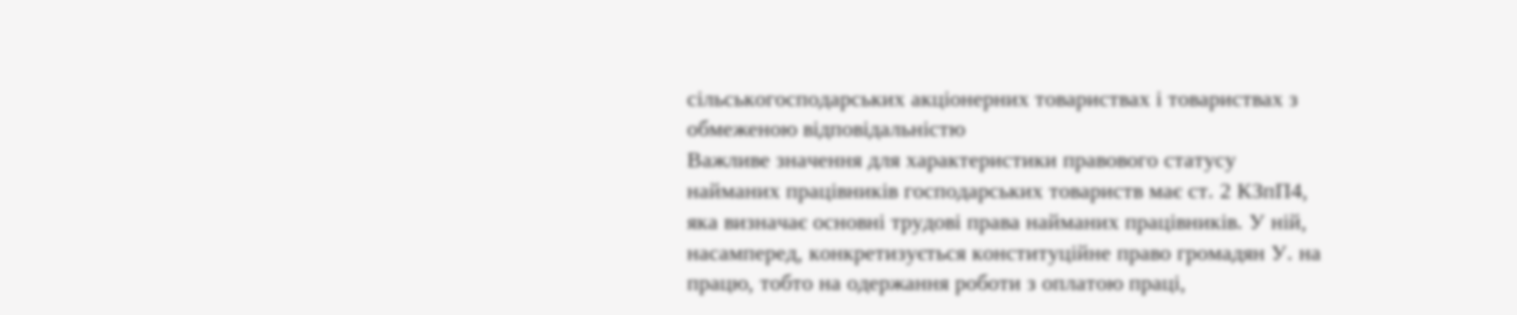сільськогосподарських акціонерних товариствах і товариствах з обмеженою відповідальністю
Важливе значення для характеристики правового статусу найманих працівників господарських товариств має ст. 2 КЗпП4, яка визначає основні трудові права найманих працівників. У ній, насамперед, конкретизується конституційне право громадян У. на працю, тобто на одержання роботи з оплатою праці,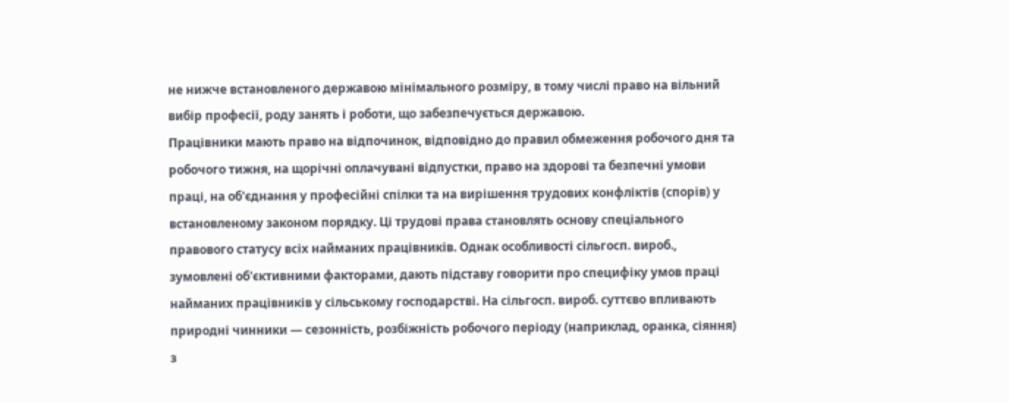не нижче встановленого державою мінімального розміру, в тому числі право на вільний вибір професії, роду занять і роботи, що забезпечується державою.
Працівники мають право на відпочинок, відповідно до правил обмеження робочого дня та робочого тижня, на щорічні оплачувані відпустки, право на здорові та безпечні умови праці, на об'єднання у професійні спілки та на вирішення трудових конфліктів (спорів) у встановленому законом порядку. Ці трудові права становлять основу спеціального правового статусу всіх найманих працівників. Однак особливості сільгосп. вироб., зумовлені об'єктивними факторами, дають підставу говорити про специфіку умов праці найманих працівників у сільському господарстві. На сільгосп. вироб. суттєво впливають природні чинники — сезонність, розбіжність робочого періоду (наприклад, оранка, сіяння) з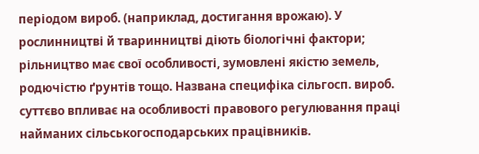періодом вироб. (наприклад, достигання врожаю). У рослинництві й тваринництві діють біологічні фактори; рільництво має свої особливості, зумовлені якістю земель, родючістю ґрунтів тощо. Названа специфіка сільгосп. вироб. суттєво впливає на особливості правового регулювання праці найманих сільськогосподарських працівників.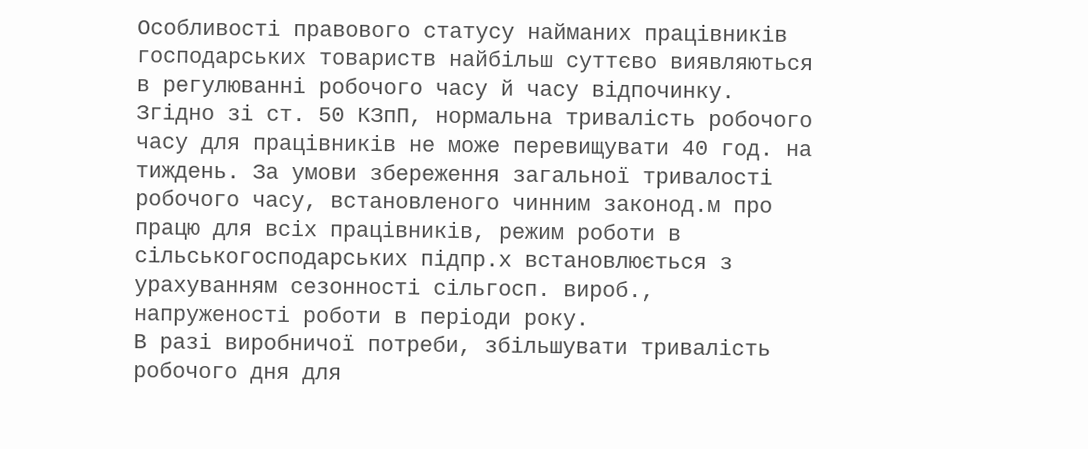Особливості правового статусу найманих працівників господарських товариств найбільш суттєво виявляються в регулюванні робочого часу й часу відпочинку. Згідно зі ст. 50 КЗпП, нормальна тривалість робочого часу для працівників не може перевищувати 40 год. на тиждень. За умови збереження загальної тривалості робочого часу, встановленого чинним законод.м про працю для всіх працівників, режим роботи в сільськогосподарських підпр.х встановлюється з урахуванням сезонності сільгосп. вироб., напруженості роботи в періоди року.
В разі виробничої потреби, збільшувати тривалість робочого дня для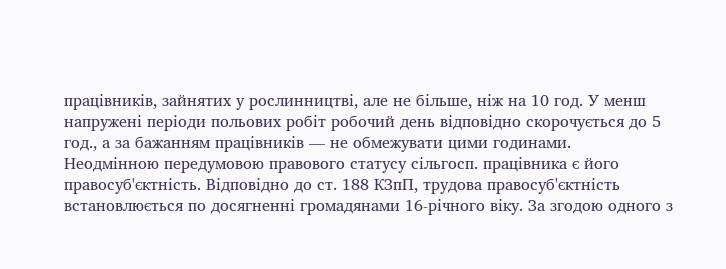працівників, зайнятих у рослинництві, але не більше, ніж на 10 год. У менш напружені періоди польових робіт робочий день відповідно скорочується до 5 год., а за бажанням працівників — не обмежувати цими годинами.
Неодмінною передумовою правового статусу сільгосп. працівника є його правосуб'єктність. Відповідно до ст. 188 КЗпП, трудова правосуб'єктність встановлюється по досягненні громадянами 16-річного віку. За згодою одного з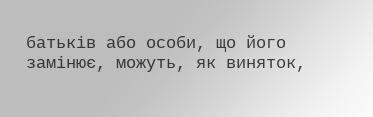батьків або особи, що його замінює, можуть, як виняток,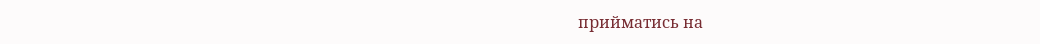прийматись на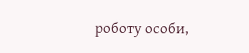роботу особи,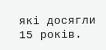які досягли 15 років.